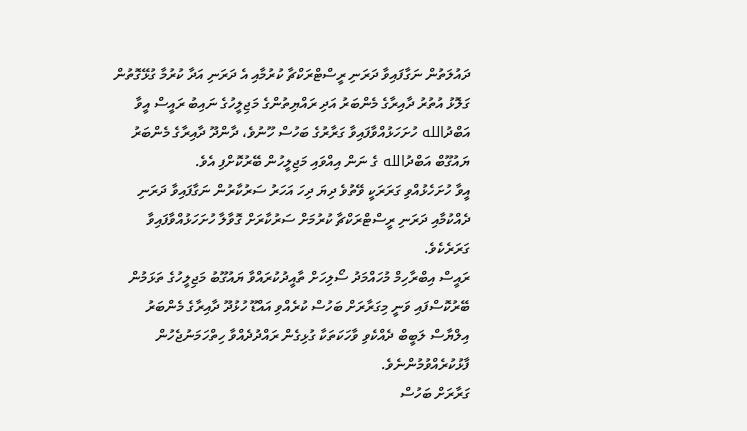ދައުލަތުން ނަގާފައިވާ ދަރަނި ރީސްޓްރަކްޗާ ކުރުމާއި އެ ދަރަނި އަދާ ކުރުމާ ގުޅޭގޮތުން ގަލޮޅު އުތުރު ދާއިރާގެ މެންބަރު އަދި ރައްޔިތުންގެ މަޖިލީހުގެ ނައިބު ރައީސް އީވާ އަބްދުالله ހުށަހަޅުއްވާފައިވާ ގަރާރުގެ ބަހުސް ހޫނުވެ، ދާންދޫ ދާއިރާގެ މެންބަރު ޔައުގޫބް އަބްދުالله ގެ ނަން އިއްވައި މަޖިލީހުން ބޭރުކޮށްފި އެވެ.
އީވާ ހުށަހެޅުއްވި ގަރަރަކީ ވޭތުވެ ދިޔަ ދިހަ އަހަރު ސަރުކާރުން ނަގާފައިވާ ދަރަނި ދެއްކުމާއި ދަރަނި ރީސްޓްރަކްޗާ ކުރުމަށް ސަރުކާރަށް ގޮވާލާ ހުށަހަޅުއްވާފައިވާ ގަރަރެކެވެ.
ރައީސް އިބްރާހިމް މުހައްމަދު ސޯލިހަށް ތާއީދުކުރައްވާ ޔައުގޫބު މަޖިލީހުގެ ތަޅަމުން ބޭރުކޮސްފައި ވަނީ މިގަރާރަށް ބަހުސް ކުރެއްވި އައްޑޫ ހުޅުދޫ ދާއިރާގެ މެންބަރު އިލްޔާސް ލަބީބް ދެއްކެވި ވާހަކަތަކާ ގުޅިގެން ރައްދުދެއްވާ ހިތްހަމަނުޖެހުން ފާޅުކުރެއްވުމުންނެވެ.
ގަރާރަށް ބަހުސް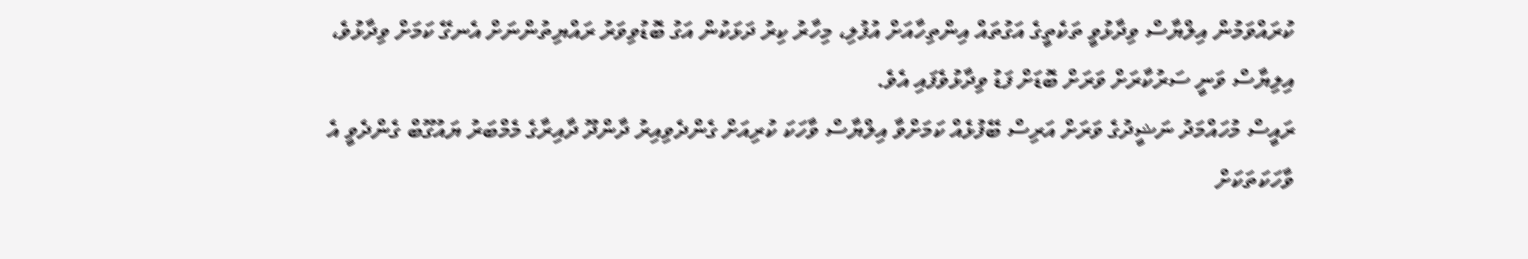ކުރައްވަމުން އިލްޔާސް ވިދާޅުވީ ތަކެތީގެ އަގުތައް އިންތިހާއަށް އުފުލި، މިހާރު ކިރު ދަޅަކުން އަގު ބޮޑުވިވަރު ރައްޔިތުންނަށް އެނގޭ ކަމަށް ވިދާޅުވެ، އިލިޔާސް ވަނީ ސަރުކާރަށް ވަރަށް ބޮޑަށް ފަޑު ވިދާޅުވެފައި އެވެ.
ރައީސް މުހައްމަދު ނަޝީދުގެ ވަރަށް އަރިސް ބޭފުޅެއް ކަމަށްވާ އިލްޔާސް ވާހަކަ ކުރިއަށް ގެންދެވިއިރު ދާންދޫ ދާއިރާގެ މެމްބަރު ޔައުގޫބް ގެންދެވީ އެ ވާހަކަތަކަށް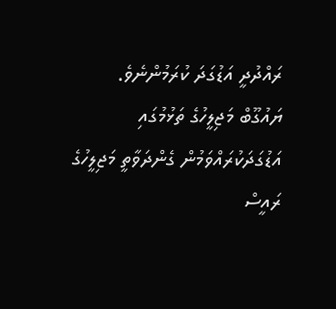ރައްދުދީ އަޑުގަދަ ކުރަމުންނެވެ.
ޔައުގޫބް މަޖިލީހުގެ ތަޅުމުގައި އަޑުގަދަކުރައްވަމުން ގެންދަވާތީ މަޖިލީހުގެ ރައީސް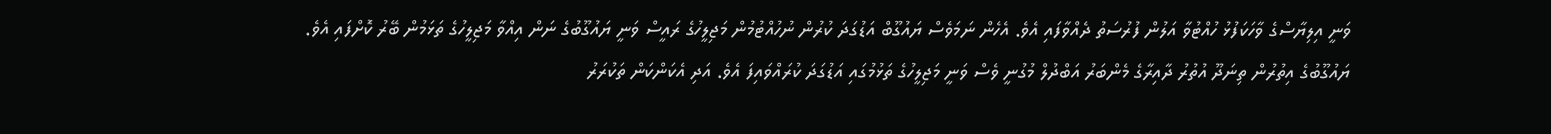ވަނީ އިލިޔާސްގެ ވާހަކަފުޅު ހުއްޓުވާ އަލުން ފުރުސަތު ދެއްވާފައި އެވެ. އެހެން ނަމަވެސް ޔައުގޫބް އަޑުގަދަ ކުރުން ނުހުއްޓުމުން މަޖިލީހުގެ ރައީސް ވަނީ ޔައުގޫބުގެ ނަން އިއްވާ މަޖިލީހުގެ ތަޅަމުން ބޭރު ކޮށްފައި އެވެ.
ޔައުގޫބުގެ އިތުރުން ތިނަދޫ އުތުރު ދާއިރާގެ މެންބަރު އަބްދުލް މުގުނީ ވެސް ވަނީ މަޖިލީހުގެ ތަޅުމުގައި އަޑުގަދަ ކުރައްވައިފަ އެވެ. އަދި އެކަންކަން ތަކުރަރު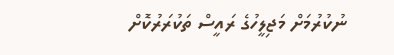ނުކުރުމަށް މަޖިލީހުގެ ރައީސް ތަކުރަރުކޮށް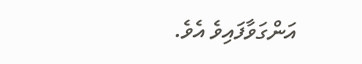އަންގަވާފައިވެ އެވެ.